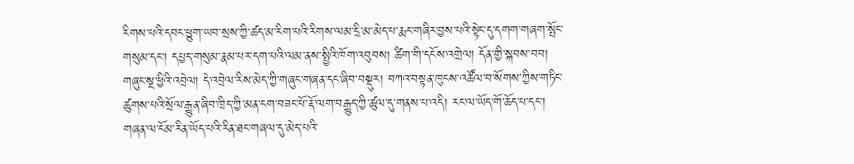རིགས་པའི་དབང་ཕྱུག་ཡབ་སྲས་ཀྱི་ཚད་མ་རིག་པའི་རིགས་ལམ་དྲི་མ་མེད་པ་རྨང་གཞིར་བྱས་པའི་སྟེང་དུ་དགག་གཞག་སྤོང་གསུམ་དང་། དཔྱད་གསུམ་རྣམ་པར་དག་པའི་ལམ་ནས་སྤྱིའི་ཁོག་འབུབས། ཚིག་གི་དངོས་འགྲེལ། དོན་གྱི་སྐབས་བབ། གཞུང་སྔ་ཕྱིའི་འབྲེལ། དེ་འབྲེལ་རིས་མེད་ཀྱི་གཞུང་གཞན་དང་ཞིབ་བསྡུར། བཀའ་བསྟན་ཁུངས་འཚོལ་བ་སོགས་ཀྱིས་གཏིང་ཚུགས་པའི་སྲོལ་རྒྱུན་ཞིབ་ཁྲིད་ཀྱི་མན་ངག་བཟང་པོ་རྡོ་ལག་བརྒྱུད་ཀྱི་ཚུལ་དུ་གནས་པ་འདི། རང་ལ་ཡོད་གོ་ཆོད་པ་དང་། གཞན་ལ་ངོམ་རིན་ཡོད་པའི་རིན་ཐང་གཞལ་དུ་མེད་པའི་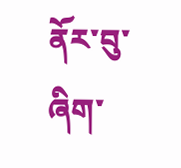ནོར་བུ་ཞིག་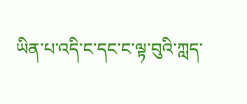ཡིན་པ་འདི་ང་དང་ང་ལྟ་བུའི་ཀླད་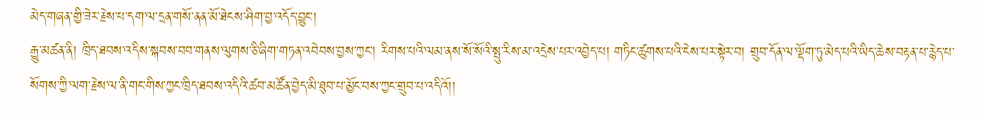མེད་གཞན་གྱི་ཟེར་རྗེས་པ་དག་ལ་དྲན་གསོ་ནན་མོ་ཐེངས་ཤིག་བྱ་འདོད་བྱུང་།
རྒྱུ་མཚན་ནི། ཁྲིད་ཐབས་འདིས་སྐབས་བབ་གནས་ལུགས་ཅི་ཞིག་གཏན་འབེབས་བྱས་ཀྱང་། རིགས་པའི་ལམ་ནས་སོ་སོའི་སྤུ་རིས་མ་འདྲེས་པར་འབྱེད་པ། གཏིང་ཚུགས་པའི་ངེས་པར་སྟེར་བ། གྲུབ་དོན་ལ་ལྡོག་ཏུ་མེད་པའི་ཡིད་ཆེས་བརྟན་པ་རྙེད་པ་སོགས་ཀྱི་ལག་རྗེས་ལ་ནི་གང་གིས་ཀྱང་ཁྲིད་ཐབས་འདིའི་ཚབ་མཚོན་བྱེད་མི་ཐུབ་པ་མྱོང་བས་ཀྱང་གྲུབ་པ་འདིའོ།།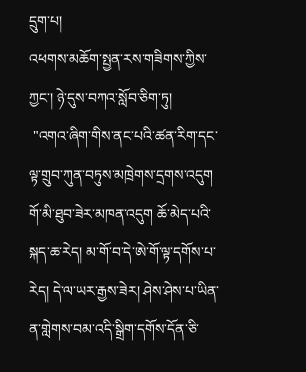དྲུག་པ།
འཕགས་མཆོག་སྤྱན་རས་གཟིགས་ཀྱིས་ཀྱང་། ཉེ་དུས་བཀའ་སློབ་ཅིག་ཏུ།
 "འགའ་ཞིག་གིས་ནང་པའི་ཚན་རིག་དང་ལྟ་གྲུབ་ཀུན་བཏུས་མཁྲེགས་དྲགས་འདུག གོ་མི་ཐུབ་ཟེར་མཁན་འདུག ཆོ་མེད་པའི་སྐད་ཆ་རེད། མ་གོ་བ་དེ་ཨེ་གོ་ལྟ་དགོས་པ་རེད། དེ་ལ་ཡར་རྒྱས་ཟེར། ཤེས་ཤེས་པ་ཡིན་ན་གླེགས་བམ་འདི་སྒྲིག་དགོས་དོན་ཅི་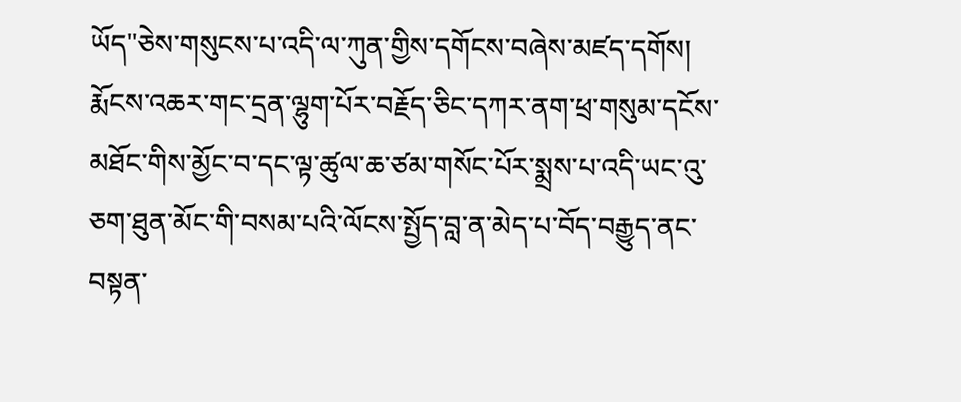ཡོད"ཅེས་གསུངས་པ་འདི་ལ་ཀུན་གྱིས་དགོངས་བཞེས་མཛད་དགོས། རྨོངས་འཆར་གང་དྲན་ལྷུག་པོར་བརྗོད་ཅིང་དཀར་ནག་ཕྲ་གསུམ་དངོས་མཐོང་གིས་མྱོང་བ་དང་ལྟ་ཚུལ་ཆ་ཙམ་གསོང་པོར་སྨྲས་པ་འདི་ཡང་འུ་ཅག་ཐུན་མོང་གི་བསམ་པའི་ལོངས་སྤྱོད་བླ་ན་མེད་པ་བོད་བརྒྱུད་ནང་བསྟན་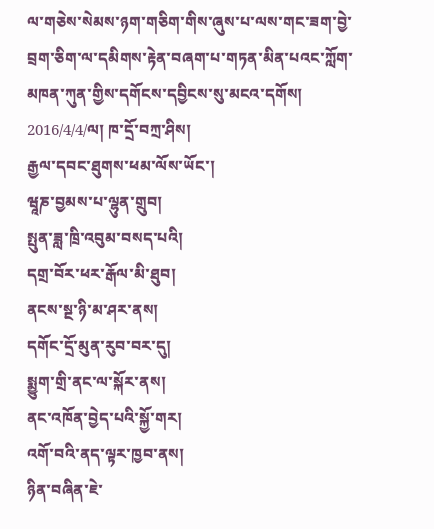ལ་གཅེས་སེམས་ཉག་གཅིག་གིས་ཞུས་པ་ལས་གང་ཟག་བྱེ་བྲག་ཅིག་ལ་དམིགས་རྟེན་བཞག་པ་གཏན་མིན་པའང་ཀློག་མཁན་ཀུན་གྱིས་དགོངས་དབྱིངས་སུ་མངའ་དགོས།
2016/4/4/ལ། ཁ་དྲོ་བཀྲ་ཤིས།
རྒྱལ་དབང་ཐུགས་ཕམ་ལོས་ཡོང་།
ཝཱཎ་བྱམས་པ་ལྷུན་གྲུབ།
སྤུན་ཟླ་ཁྲི་འབུམ་བསད་པའི།
དགྲ་བོར་ཕར་རྒོལ་མི་ཐུབ།
ནངས་སྔ་ཉི་མ་ཤར་ནས།
དགོང་དྲོ་མུན་རུབ་བར་དུ།
སྨྱུག་གྲི་ནང་ལ་སྐོར་ནས།
ནང་འཁོན་བྱེད་པའི་སྐྱོ་གར།
འགོ་བའི་ནད་ལྟར་ཁྱབ་ནས།
ཉིན་བཞིན་ཇེ་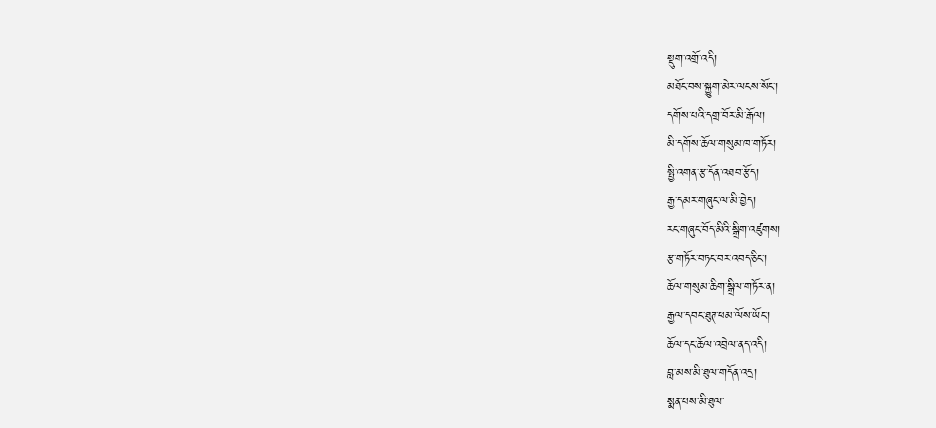སྡུག་འགྲོ་འདི།
མཐོང་བས་སྐྱུག་མེར་ལངས་སོང་།
དགོས་པའི་དགྲ་བོར་མི་རྒོལ།
མི་དགོས་ཆོལ་གསུམ་ཁ་གཏོར།
སྤྱི་འགན་རྩ་དོན་འཐབ་རྩོད།
རྒྱ་དམར་གཞུང་ལ་མི་བྱེད།
རང་གཞུང་བོད་མིའི་སྒྲིག་འཛུགས།
རྩ་གཏོར་བཏང་བར་འབད་ཅིང་།
ཆོལ་གསུམ་ཆིག་སྒྲིལ་གཏོར་ན།
རྒྱལ་དབང་ཐུཊ་ཕམ་ལོས་ཡོང་།
ཆོལ་དང་ཆོལ་འབྲེལ་ནད་འདི།
བླ་མས་མི་ཐུལ་གདོན་འདྲ།
སྨན་པས་མི་ཐུལ་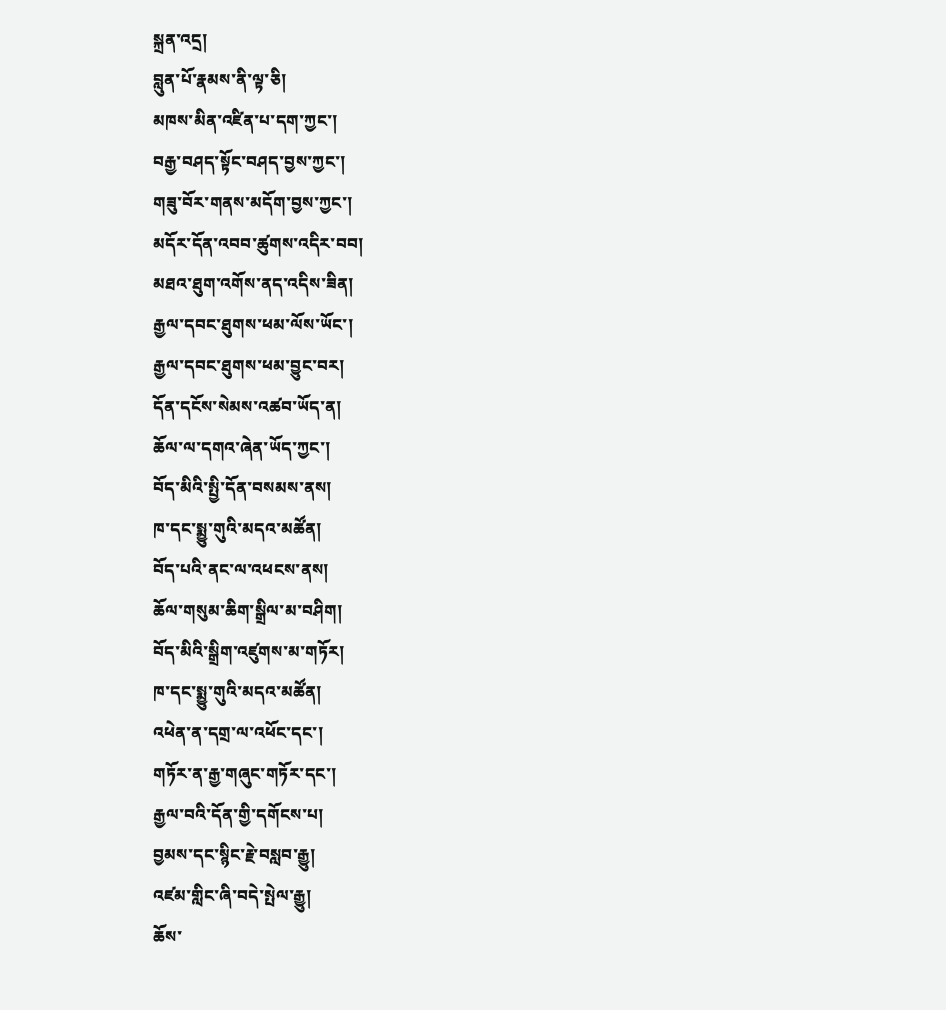སྐྲན་འདྲ།
བླུན་པོ་རྣམས་ནི་ལྟ་ཅི།
མཁས་མིན་འཛིན་པ་དག་ཀྱང་།
བརྒྱ་བཤད་སྟོང་བཤད་བྱས་ཀྱང་།
གཟུ་བོར་གནས་མདོག་བྱས་ཀྱང་།
མདོར་དོན་འབབ་ཚུགས་འདིར་བབ།
མཐའ་ཐུག་འགོས་ནད་འདིས་ཟིན།
རྒྱལ་དབང་ཐུགས་ཕམ་ལོས་ཡོང་།
རྒྱལ་དབང་ཐུགས་ཕམ་བྱུང་བར།
དོན་དངོས་སེམས་འཚབ་ཡོད་ན།
ཆོལ་ལ་དགའ་ཞེན་ཡོད་ཀྱང་།
བོད་མིའི་སྤྱི་དོན་བསམས་ནས།
ཁ་དང་སྨྱུ་གུའི་མདའ་མཚོན།
བོད་པའི་ནང་ལ་འཕངས་ནས།
ཆོལ་གསུམ་ཆིག་སྒྲིལ་མ་བཤིག།
བོད་མིའི་སྒྲིག་འཛུགས་མ་གཏོར།
ཁ་དང་སྨྱུ་གུའི་མདའ་མཚོན།
འཕེན་ན་དགྲ་ལ་འཕོང་དང་།
གཏོར་ན་རྒྱ་གཞུང་གཏོར་དང་།
རྒྱལ་བའི་དོན་གྱི་དགོངས་པ།
བྱམས་དང་སྙིང་རྗེ་བསླབ་རྒྱུ།
འཛམ་གླིང་ཞི་བདེ་སྤེལ་རྒྱུ།
ཆོས་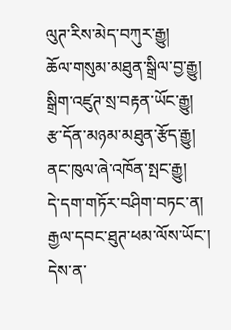ལུཊ་རིས་མེད་བཀུར་རྒྱུ།
ཆོལ་གསུམ་མཐུན་སྒྲིལ་བྱ་རྒྱུ།
སྒྲིག་འཛུཊ་སྲ་བརྟན་ཡོང་རྒྱུ།
རྩ་དོན་མཉམ་མཐུན་རྩོད་རྒྱུ།
ནང་ཁུལ་ཞེ་འཁོན་སྤང་རྒྱུ།
དེ་དག་གཏོར་བཤིག་བཏང་ན།
རྒྱལ་དབང་ཐུཊ་ཕམ་ལོས་ཡོང་།
དེས་ན་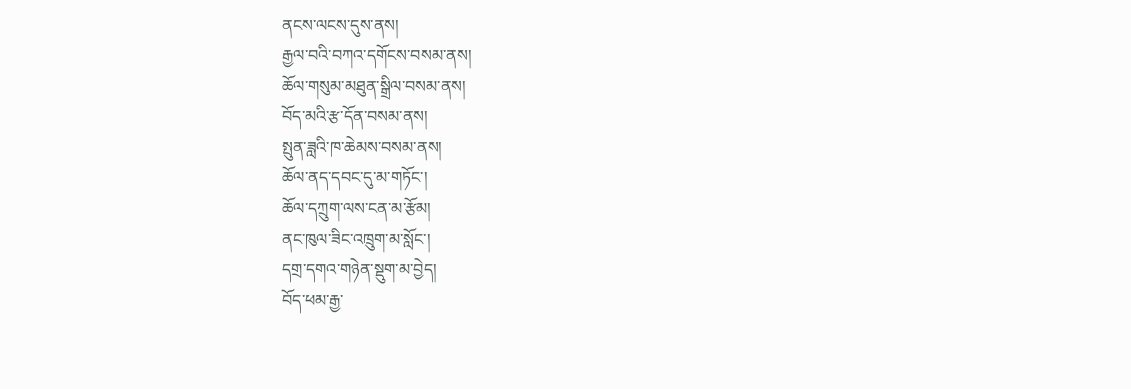ནངས་ལངས་དུས་ནས།
རྒྱལ་བའི་བཀའ་དགོངས་བསམ་ནས།
ཆོལ་གསུམ་མཐུན་སྒྲིལ་བསམ་ནས།
བོད་མའི་རྩ་དོན་བསམ་ནས།
སྤུན་ཟླའི་ཁ་ཆེམས་བསམ་ནས།
ཆོལ་ནད་དབང་དུ་མ་གཏོང་།
ཆོལ་དཀྲུག་ལས་ངན་མ་རྩོམ།
ནང་ཁུལ་ཟིང་འཁྲུག་མ་སློང་།
དགྲ་དགའ་གཉེན་སྡུག་མ་བྱེད།
བོད་ཕམ་རྒྱ་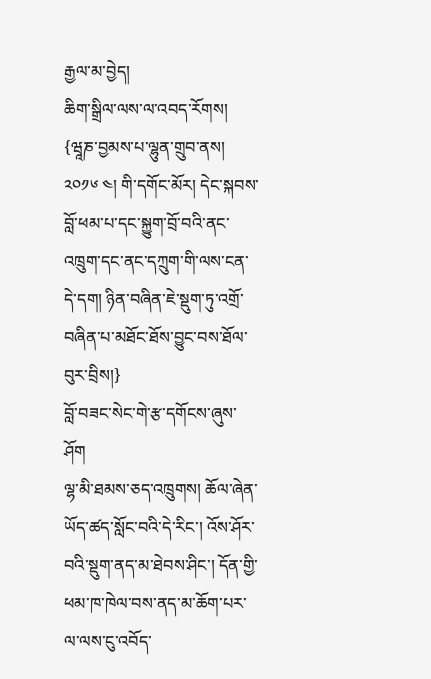རྒྱལ་མ་བྱེད།
ཆིག་སྒྲིལ་ལས་ལ་འབད་རོགས།
{ཝཱཎ་བྱམས་པ་ལྷུན་གྲུབ་ནས། ༢༠༡༦ ༤། གི་དགོང་མོར། དེང་སྐབས་བློ་ཕམ་པ་དང་སྐྱུག་བྲོ་བའི་ནང་འཁྲུག་དང་ནང་དཀྲུག་གི་ལས་ངན་དེ་དག། ཉིན་བཞིན་ཇེ་སྡུག་ཏུ་འགྲོ་བཞིན་པ་མཐོང་ཐོས་བྱུང་བས་ཐོལ་བུར་བྲིས།}
བློ་བཟང་སེང་གེ་རྩ་དགོངས་ཞུས་ཤོག
ལྷ་མི་ཐམས་ཅད་འཁྲུགས། ཆོལ་ཞེན་ཡོད་ཚད་སློང་བའི་དེ་རིང་། འོས་ཤོར་བའི་སྡུག་ནད་མ་ཐེབས་ཤིང་། དོན་གྱི་ཕམ་ཁ་ཁེལ་བས་ནད་མ་ཆོག་པར་ལ་ལས་ངུ་འབོད་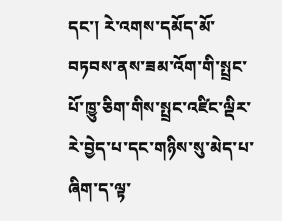དང་། རེ་འགས་དམོད་མོ་བཏབས་ནས་ཟམ་འོག་གི་སྤྲང་པོ་ཁྱུ་ཅིག་གིས་སྤྲང་འཛིང་ལྡིར་རེ་བྱེད་པ་དང་གཉིས་སུ་མེད་པ་ཞིག་ད་ལྟ་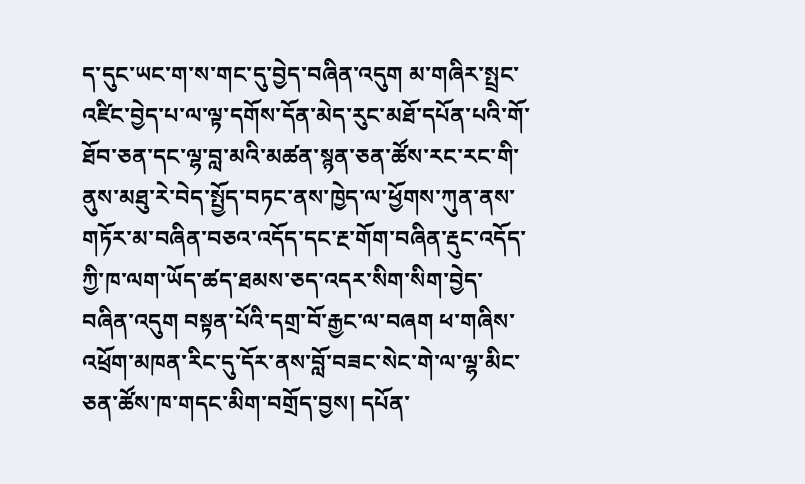ད་དུང་ཡང་ག་ས་གང་དུ་བྱེད་བཞིན་འདུག མ་གཞིར་སྤྲང་འཛིང་བྱེད་པ་ལ་ལྟ་དགོས་དོན་མེད་རུང་མཐོ་དཔོན་པའི་གོ་ཐོབ་ཅན་དང་ལྷ་བླ་མའི་མཚན་སྙན་ཅན་ཚོས་རང་རང་གི་ནུས་མཐུ་རེ་བེད་སྤྱོད་བཏང་ནས་ཁྱེད་ལ་ཕྱོགས་ཀུན་ནས་གཏོར་མ་བཞིན་བཅའ་འདོད་དང་རྔ་གོག་བཞིན་རྡུང་འདོད་ཀྱི་ཁ་ལག་ཡོད་ཚད་ཐམས་ཅད་འདར་སིག་སིག་བྱེད་བཞིན་འདུག བསྟན་པོའི་དགྲ་བོ་རྒྱང་ལ་བཞག ཕ་གཞིས་འཕྲོག་མཁན་རིང་དུ་དོར་ནས་བློ་བཟང་སེང་གེ་ལ་ལྷ་མིང་ཅན་ཚོས་ཁ་གདང་མིག་བགྲོད་བྱས། དཔོན་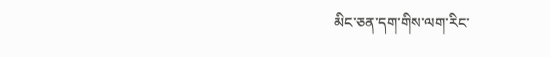མིང་ཅན་དག་གིས་ལག་རིང་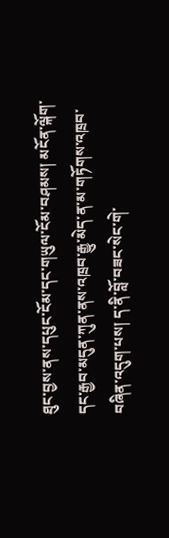ཐུང་བྱས་ནས་དཔུང་ངོམ་དང་གཡུལ་ངོམ་བཤམས། མངོན་ལྐོག་དང་རྒྱབ་མདུན་ཀུན་ནས་འཁྲབ་རྒྱུ་མེད་ན་མ་གཏོགས་འཁྲབ་བཞིན་འདུག་པས། ད་ནི་བློ་བཟང་སེང་གེ་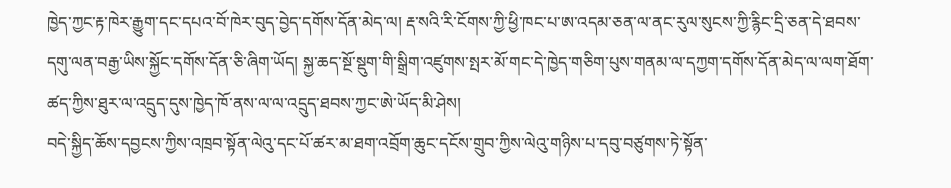ཁྱེད་ཀྱང་རྟ་ཁེར་རྒྱུག་དང་དཔའ་བོ་ཁེར་བུད་བྱེད་དགོས་དོན་མེད་ལ། རྡ་སའི་རི་ངོགས་ཀྱི་ཕྱི་ཁང་པ་ཨ་འདམ་ཅན་ལ་ནང་རུལ་སུངས་ཀྱི་རྙིང་དྲི་ཅན་དེ་ཐབས་དགུ་ལན་བརྒྱ་ཡིས་སྐྱོང་དགོས་དོན་ཅི་ཞིག་ཡོད། སྐྱ་ཆད་སྔོ་སྡུག་གི་སྒྲིག་འཛུགས་སྤར་མོ་གང་དེ་ཁྱེད་གཅིག་པུས་གནམ་ལ་དཀྱག་དགོས་དོན་མེད་ལ་ལག་ཐོག་ཚད་ཀྱིས་ཐུར་ལ་འདྲུད་དུས་ཁྱེད་ཁོ་ནས་ལ་ལ་འདྲུད་ཐབས་ཀྱང་ཨེ་ཡོད་མི་ཤེས།
བདེ་སྐྱིད་ཆོས་དབྱངས་ཀྱིས་འཁྲབ་སྟོན་ལེའུ་དང་པོ་ཚར་མ་ཐག་འབྲོག་ཆུང་དངོས་གྲུབ་ཀྱིས་ལེའུ་གཉིས་པ་དབུ་བཙུགས་ཏེ་སྟོན་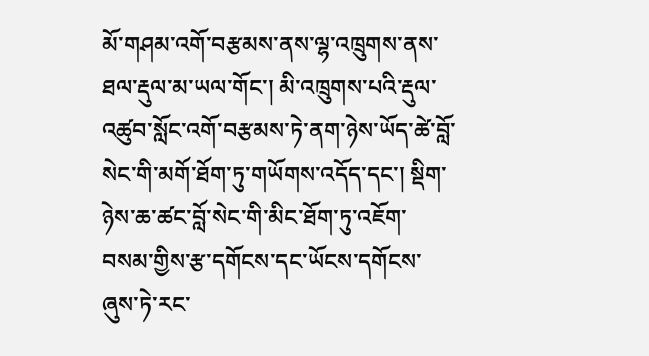མོ་གཤམ་འགོ་བརྩམས་ནས་ལྷ་འཁྲུགས་ནས་ཐལ་རྡུལ་མ་ཡལ་གོང་། མི་འཁྲུགས་པའི་རྡུལ་འཚུབ་སློང་འགོ་བརྩམས་ཏེ་ནག་ཉེས་ཡོད་ཚེ་བློ་སེང་གི་མགོ་ཐོག་ཏུ་གཡོགས་འདོད་དང་། སྡིག་ཉེས་ཆ་ཚང་བློ་སེང་གི་མིང་ཐོག་ཏུ་འཇོག་བསམ་གྱིས་རྩ་དགོངས་དང་ཡོངས་དགོངས་ཞུས་ཏེ་རང་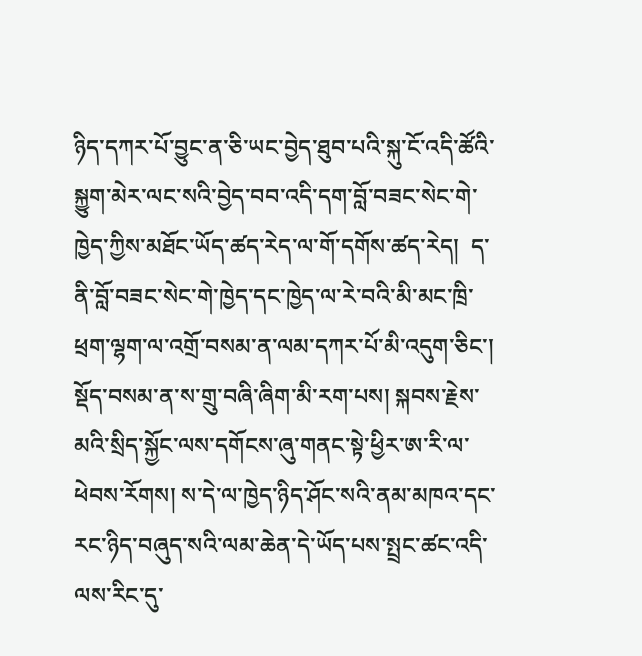ཉིད་དཀར་པོ་བྱུང་ན་ཅི་ཡང་བྱེད་ཐུབ་པའི་སྐུ་ངོ་འདི་ཚོའི་སྐྱུག་མེར་ལང་སའི་བྱེད་བབ་འདི་དག་བློ་བཟང་སེང་གེ་ཁྱེད་ཀྱིས་མཐོང་ཡོད་ཚད་རེད་ལ་གོ་དགོས་ཚད་རེད།  ད་ནི་བློ་བཟང་སེང་གེ་ཁྱེད་དང་ཁྱེད་ལ་རེ་བའི་མི་མང་ཁྲི་ཕྲག་ལྷག་ལ་འགྲོ་བསམ་ན་ལམ་དཀར་པོ་མི་འདུག་ཅིང་། སྡོད་བསམ་ན་ས་གྲུ་བཞི་ཞིག་མི་རག་པས། སྐབས་རྗེས་མའི་སྲིད་སྐྱོང་ལས་དགོངས་ཞུ་གནང་སྟེ་ཕྱིར་ཨ་རི་ལ་ཕེབས་རོགས། ས་དེ་ལ་ཁྱེད་ཉིད་ཤོང་སའི་ནམ་མཁའ་དང་རང་ཉིད་བཞུད་སའི་ལམ་ཆེན་དེ་ཡོད་པས་སྤྲང་ཚང་འདི་ལས་རིང་དུ་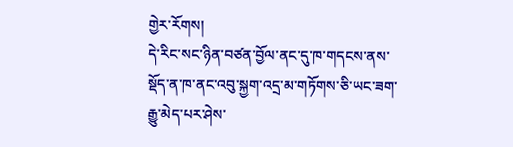གྱེར་རོགས།
དེ་རིང་སང་ཉིན་བཙན་བྱོལ་ནང་དུ་ཁ་གདངས་ནས་སྡོད་ན་ཁ་ནང་འབུ་སྐྱག་འདྲ་མ་གཏོགས་ཅི་ཡང་ཟག་རྒྱུ་མེད་པར་ཤེས་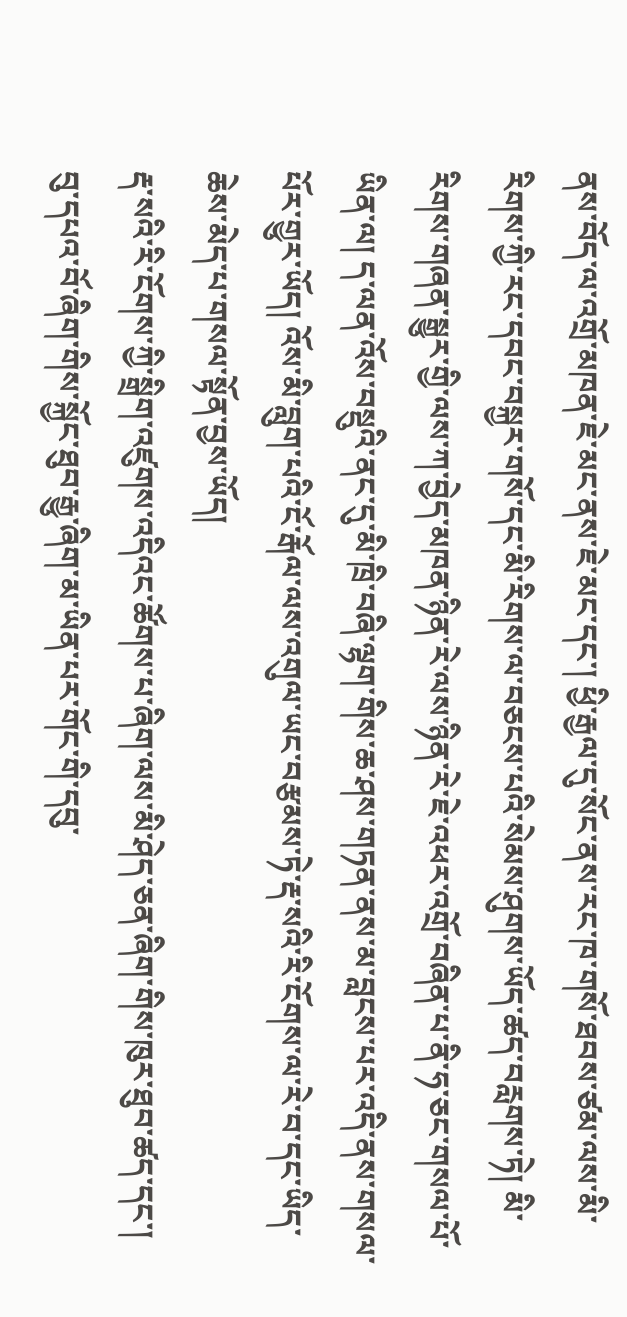ནས་བོད་ལ་འགྲོ་མཁན་ཇེ་མང་ནས་ཇེ་མང་དང་། ཕྱི་རྒྱལ་དུ་སོང་ནས་རང་ཁ་གསོ་ཐབས་ཙམ་ལས་མི་རིགས་ཀྱི་རང་དབང་བསྐྱར་གསོ་དང་མི་རིགས་ལ་བཅངས་པའི་སེམས་ཤུགས་ཡོད་ཚད་བརླགས་ཏེ། མི་རིགས་གཞན་སྒྱུར་གྱི་ལས་ཀ་བྱེད་མཁན་ཉིན་རེ་ལས་ཉིན་རེ་ཇེ་འཕར་འགྲོ་བཞིན་པ་ནི་ཧ་ཅང་གསལ་པོ་ཡིན་ལ། ད་ལན་འོས་བསྡུའི་ནང་དུ་མི་ཁྲི་བཞི་ལྷག་གིས་ཆ་ཤས་གཏན་ནས་མ་བླངས་པར་འདི་ནས་གསལ་པོར་གྱུར་ཡོད། འོས་མི་བླུག་པའི་ངོ་རྒོལ་ལས་འགུལ་ཡང་བརྩམས་ཏེ་རྡ་སའི་རི་ངོགས་ལ་རེ་བ་དང་ཡིད་ཆེས་མེད་པ་གསལ་སྟོན་བྱས་ཡོད།
རྡ་སའི་རི་ངོགས་ཀྱི་སྒྲིག་འཛུགས་འདིའང་ཚོགས་པ་ཞིག་ལས་མི་ཤེད་ཅན་ཞིག་གིས་ཁུར་ཐུབ་ཚད་དང་། བུ་དཔའ་བོ་ཞིག་གིས་སྐྱོང་ཐུབ་རྒྱུ་ཞིག་མ་ཡིན་པར་གོང་གི་དབུ་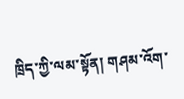ཁྲིད་ཀྱི་ལམ་སྟོན། གཤམ་འོག་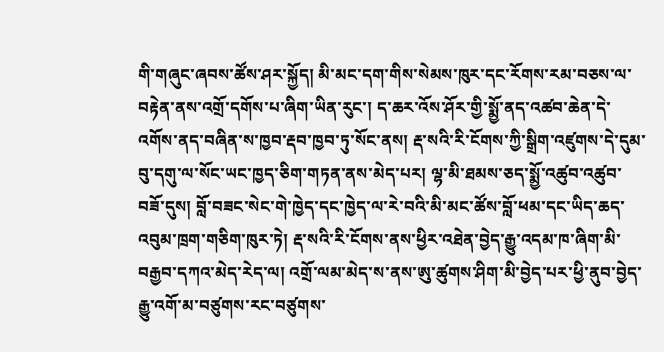གི་གཞུང་ཞབས་ཚོས་ཤར་སྐྱོད། མི་མང་དག་གིས་སེམས་ཁུར་དང་རོགས་རམ་བཅས་ལ་བརྟེན་ནས་འགྲོ་དགོས་པ་ཞིག་ཡིན་རུང་། ད་ཆར་འོས་ཤོར་གྱི་སྨྱོ་ནད་འཚབ་ཆེན་དེ་འགོས་ནད་བཞིན་ས་ཁྱབ་རྡབ་ཁྱབ་ཏུ་སོང་ནས། རྡ་སའི་རི་ངོགས་ཀྱི་སྒྲིག་འཛུགས་དེ་དུམ་བུ་དགུ་ལ་སོང་ཡང་ཁྱད་ཅིག་གཏན་ནས་མེད་པར། ལྷ་མི་ཐམས་ཅད་སྨྱོ་འཚུབ་འཚུབ་བཟོ་དུས། བློ་བཟང་སེང་གེ་ཁྱེད་དང་ཁྱེད་ལ་རེ་བའི་མི་མང་ཚོས་བློ་ཕམ་དང་ཡིད་ཆད་འབུམ་ཁྲག་གཅིག་ཁུར་ཏེ། རྡ་སའི་རི་ངོགས་ནས་ཕྱིར་འཐེན་བྱེད་རྒྱུ་འདམ་ཁ་ཞིག་མི་བརྒྱབ་དཀའ་མེད་རེད་ལ། འགྲོ་ལམ་མེད་ས་ནས་ཨུ་ཚུགས་ཤིག་མི་བྱེད་པར་ཕྱི་ནུབ་བྱེད་རྒྱུ་འགོ་མ་བཙུགས་རང་བཙུགས་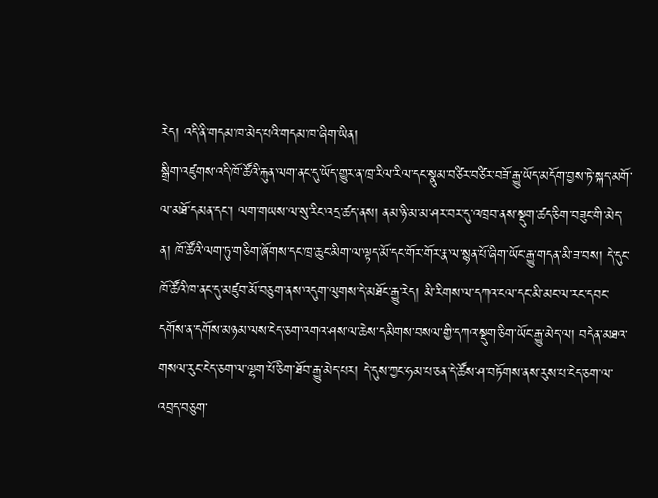རེད། འདི་ནི་གདམ་ཁ་མེད་པའི་གདམ་ཁ་ཞིག་ཡིན།
སྒྲིག་འཛུགས་འདི་ཁོ་ཚོའི་རྐུན་ལག་ནང་དུ་ཡོད་གྱུར་ན་ཁྲ་རིལ་རིལ་དང་སྣུམ་བཙིར་བཙིར་བཟོ་རྒྱུ་ཡོད་མདོག་བྱས་ཏེ་སྐད་མགོ་ལ་མཐོ་དམན་དང་། ལག་གཡས་ལ་སུ་རིང་འདྲ་ཚད་ནས། ནམ་ཉི་མ་མ་ཤར་བར་དུ་འཁྲབ་ནས་སྡུག་ཚད་ཅིག་བཟུང་གི་མེད་ན། ཁོ་ཚོའི་ལག་ཏུ་གཅིག་ཞོགས་དང་ཁྲ་ཆུང་མིག་ལ་ལྟད་མོ་དང་གོར་གོར་རྣ་ལ་སྙན་པོ་ཞིག་ཡོང་རྒྱུ་གདན་མི་ཟ་བས། དེ་དུང་ཁོ་ཚོའི་ཁ་ནང་དུ་མཛུབ་མོ་བཅུག་ནས་འདུག་ལུགས་དེ་མཐོང་རྒྱུ་རེད། མི་རིགས་ལ་དཀའ་ངལ་དང་མི་མང་ལ་རང་དབང་དགོས་ན་དགོས་མཉམ་ལས་ངེད་ཅག་འགའ་ཤས་ལ་ཆེས་དམིགས་བསལ་གྱི་དཀའ་སྡུག་ཅིག་ཡོང་རྒྱུ་མེད་ལ། བདེན་མཐའ་གསལ་རུང་ངེད་ཅག་ལ་ལྷག་པོ་ཅིག་ཐོབ་རྒྱུ་མེད་པར། དེ་དུས་ཀྱང་ཧམ་པ་ཅན་དེ་ཚོས་ཤ་བཏོགས་ནས་རུས་པ་ངེད་ཅག་ལ་འབྲད་བཅུག་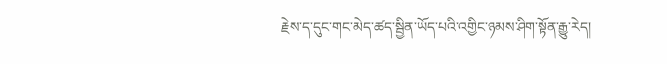རྗེས་ད་དུང་གང་མེད་ཚད་སྦྱིན་ཡོད་པའི་འགྱིང་ཉམས་ཤིག་སྟོན་རྒྱུ་རེད།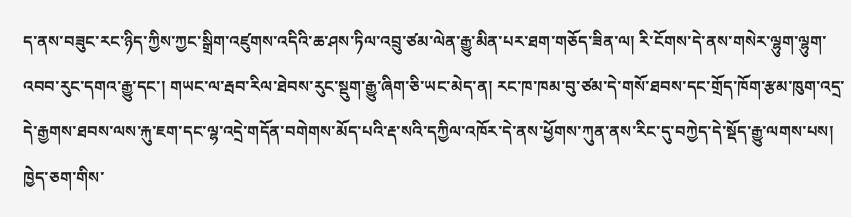ད་ནས་བཟུང་རང་ཉིད་ཀྱིས་ཀྱང་སྒྲིག་འཛུགས་འདིའི་ཆ་ཤས་ཏིལ་འབྲུ་ཙམ་ལེན་རྒྱུ་མིན་པར་ཐག་གཅོད་ཟིན་ལ། རི་ངོགས་དེ་ནས་གསེར་ལྷུག་ལྷུག་འབབ་རུང་དགའ་རྒྱུ་དང་། གཡང་ལ་རྦབ་རིལ་ཐེབས་རུང་སྡུག་རྒྱུ་ཞིག་ཅི་ཡང་མེད་ན། རང་ཁ་ཁམ་བུ་ཙམ་དེ་གསོ་ཐབས་དང་གྲོད་ཁོག་རྩམ་ཁུག་འདྲ་དེ་རྒྱགས་ཐབས་ལས་རྐུ་ཇག་དང་ལྷ་འདྲེ་གདོན་བགེགས་མོད་པའི་རྡ་སའི་དཀྱིལ་འཁོར་དེ་ནས་ཕྱོགས་ཀུན་ནས་རིང་དུ་བཀྱེད་དེ་སྡོད་རྒྱུ་ལགས་པས། ཁྱེད་ཅག་གིས་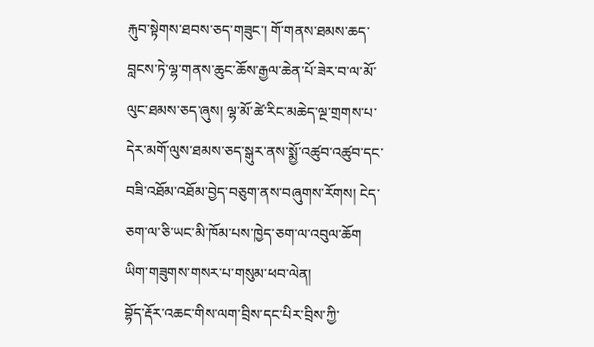རྐུབ་སྟེགས་ཐབས་ཅད་གཟུང་། གོ་གནས་ཐམས་ཆད་བླངས་ཏེ་ལྷ་གནས་ཆུང་ཆོས་རྒྱལ་ཆེན་པོ་ཟེར་བ་ལ་མོ་ལུང་ཐམས་ཅད་ཞུས། ལྷ་མོ་ཚེ་རིང་མཆེད་ལྔ་གྲགས་པ་དེར་མགོ་ལུས་ཐམས་ཅད་སྒུར་ནས་སྨྱོ་འཚུབ་འཚུབ་དང་བཟི་འཐོམ་འཐོམ་བྱེད་བཅུག་ནས་བཞུགས་རོགས། ངེད་ཅག་ལ་ཅི་ཡང་མི་ཁོམ་པས་ཁྱེད་ཅག་ལ་འབུལ་ཆོག
ཡིག་གཟུགས་གསར་པ་གསུམ་ཕབ་ལེན།
བྷོད་རྡོར་འཆང་གིས་ལག་བྲིས་དང་པིར་བྲིས་ཀྱི་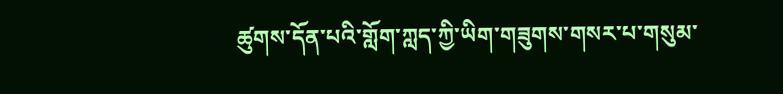ཚུགས་དོན་པའི་གློག་ཀླད་ཀྱི་ཡིག་གཟུགས་གསར་པ་གསུམ་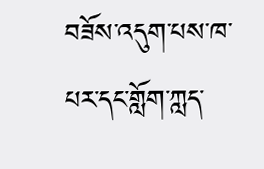བཟོས་འདུག་པས་ཁ་པར་དང་གློག་ཀླད་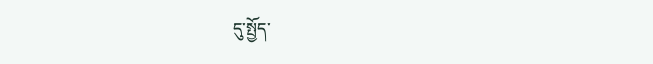དུ་སྤྱོད་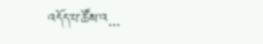འདོད་པ་ཚོས་འ...